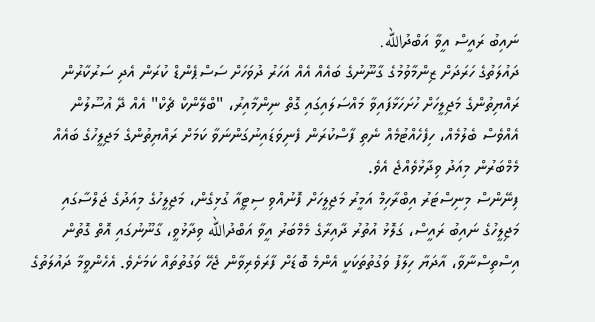ނައިބު ރައީސް އީވާ އަބްދުالله.
ދައުލަތުގެ ހަރަދަށް ޒިންމާވުމުގެ ގާނޫނުގެ ބައެއް އެއް އަހަރު ދުވަހަށް ސަސްޕެންޑް ކުރަން އެދި ސަރުކާރުން ރައްޔިތުންގެ މަޖިލީހަށް ހުށަހަޅާފައިވާ މައްސަލައިގައި ގޮތް ނިންމާއިރު، "ބްލޭންކް ޗެކް" އެއް ދޭ އުސޫލުން އެއްވެސް ބެލުމެއް، ހިފެހެއްޓުމެއް ނެތި ފާސްކުރަން ފެނިވަޑައިނުގަންނަވާ ކަމަށް ރައްޔިތުންގެ މަޖިލީހުގެ ބައެއް މެމްބަރުން މިއަދު ވިދާޅުވެއްޖެ އެވެ.
ފިނޭންސް މިނިސްޓަރު އިބްރާހިމް އަމީރު މަޖިލީހަށް ފޮނުއްވި ސިޓީއާ ގުޅިގެން، މަޖިލީހުގެ މިއަދުގެ ޖަލްސާގައި މަޖިލީހުގެ ނައިބު ރައީސް، ގަލޮޅު އުތުރު ދާއިރާގެ މެމްބަރު އީވާ އަބްދުالله ވިދާޅުވީ، ގާނޫނުގައި އޮތް ގޮތުން އިސްތިސްނާވާ، އާދަޔާ ހިލާފު ވަގުތުތަކަކީ އެންމެ ބޮޑަށް ފާރަވެރިވާން ޖެހޭ ވަގުތުތައް ކަމަށެވެ. އެހެންވީމާ ދައުލަތުގެ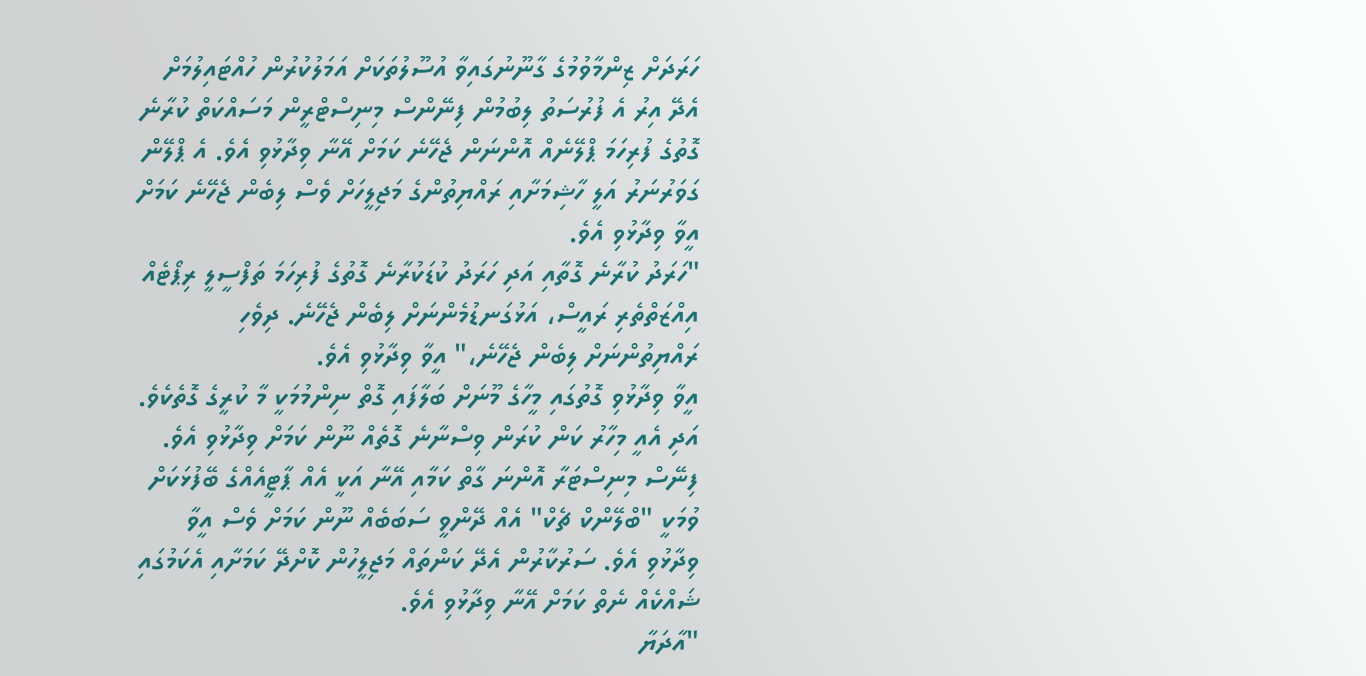ހަރަދަށް ޒިންމާވުމުގެ ގާނޫނުގައިވާ އުސޫލުތަކަށް އަމަލުކުރުން ހުއްޓައިލުމަށް އެދޭ އިރު އެ ފުރުސަތު ލިބުމުން ފިނޭންސް މިނިސްޓްރީން މަސައްކަތް ކުރާނެ ގޮތުގެ ފުރިހަމަ ޕްލޭނެއް އޮންނަން ޖެހޭނެ ކަމަށް އޭނާ ވިދާޅުވި އެވެ. އެ ޕްލޭން ގަވަރުނަރު އަލީ ހާޝިމަށާއި ރައްޔިތުންގެ މަޖިލީހަށް ވެސް ލިބެން ޖެހޭނެ ކަމަށް އީވާ ވިދާޅުވި އެވެ.
"ހަރަދު ކުރާނެ ގޮތާއި އަދި ހަރަދު ކުޑަކުރާނެ ގޮތުގެ ފުރިހަމަ ތަފްސީލީ ރިޕޯޓެއް އިއްޒަތްތެރި ރައީސް، އަޅުގަނޑުމެންނަށް ލިބެން ޖެހޭނެ. ދިވެހި ރައްޔިތުންނަށް ލިބެން ޖެހޭނެ،" އީވާ ވިދާޅުވި އެވެ.
އީވާ ވިދާޅުވި ގޮތުގައި މީހާގެ މޫނަށް ބަލާފައި ގޮތް ނިންމުމަކީ މާ ކުރީގެ ގޮތެކެވެ. އަދި އެއީ މިހާރު ކަން ކުރަން ވިސްނާނެ ގޮތެއް ނޫން ކަމަށް ވިދާޅުވި އެވެ. ފިނޭސް މިނިސްޓަރާ އޮންނަ ގާތް ކަމާއި އޭނާ އަކީ އެއް ޕާޓީއެއްގެ ބޭފުޅަކަށް ވުމަކީ "ބްލޭންކް ޗެކް" އެއް ދޭންވީ ސަބަބެއް ނޫން ކަމަށް ވެސް އީވާ ވިދާޅުވި އެވެ. ސަރުކާރުން އެދޭ ކަންތައް މަޖިލީހުން ކޮށްދޭ ކަމަށާއި އެކަމުގައި ޝައްކެއް ނެތް ކަމަށް އޭނާ ވިދާޅުވި އެވެ.
"އާދަޔާ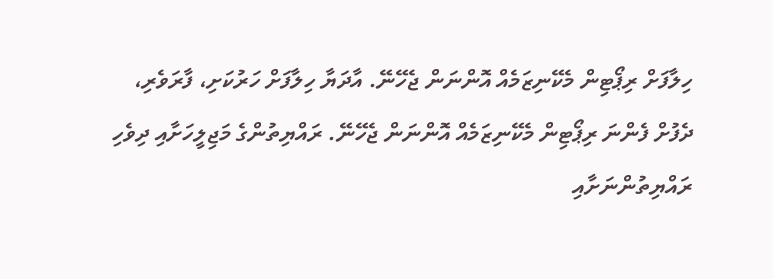ހިލާފަށް ރިޕޯޓިން މެކޭނިޒަމެއް އޮންނަން ޖެހޭނޭ. އާދަޔާ ހިލާފަށް ހަރުކަށި، ފާރަވެރި، ދެފުށް ފެންނަ ރިޕޯޓިން މެކޭނިޒަމެއް އޮންނަން ޖެހޭނޭ. ރައްޔިތުންގެ މަޖިލީހަށާއި ދިވެހި ރައްޔިތުންނަށާއި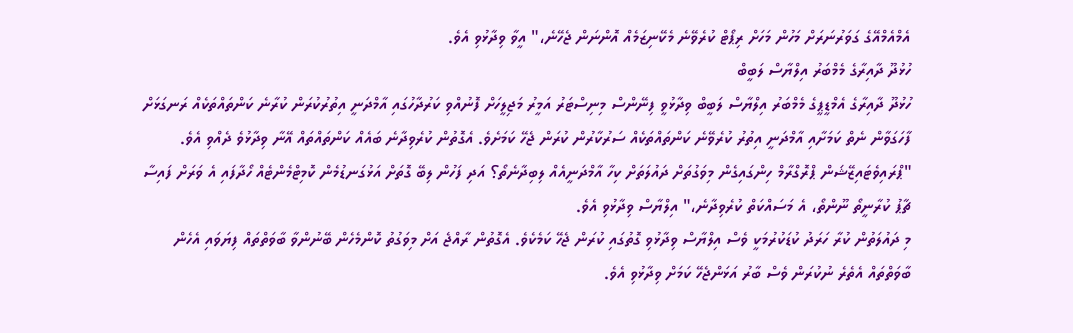އެމްއެމްއޭގެ ގަވަރުނަރަށް މަހުން މަހަށް ރިޕޯޓް ކުރެވޭނެ މެކޭނިޒަމެއް އޮންނަން ޖެހޭނެ،" އީވާ ވިދާޅުވި އެވެ.
ހުޅުދޫ ދާއިރާގެ މެމްބަރު އިލްޔާސް ލަބީބް
ހުޅުދޫ ދާއިރާގެ އެމްޑީޕީގެ މެމްބަރު އިލްޔާސް ލަބީބް ވިދާޅުވީ ފިނޭންސް މިނިސްޓަރު އަމީރު މަޖިލީހަށް ފޮނުއްވި ކަރުދާހުގައި އާމްދަނީ އިތުރުކުރަން ކުރާނެ ކަންތައްތަކެއް ރަނގަޅަށް ފާހަގަވާން ނެތް ކަމަށާއި އާމްދަނީ އިތުރު ކުރެވޭނެ ކަންތައްތަކެއް ސަރުކާރުން ކުރަން ޖެހޭ ކަމަށެވެ. އެގޮތުން ކުރެވިދާނެ ބައެއް ކަންތައްތައް އޭނާ ވިދާޅުވެ ދެއްވި އެވެ.
"ޕްރައިވެޓައިޒޭޝަން ޕްރޮގްރާމް ހިންގައިގެން މިވަގުތަށް ދައުލަތަށް ކިހާ އާމްދަނީއެއް ލިބިދާނެތޯ؟ އަދި ފަހުން ލިބޭ ގޮތަށް އަޅުގަނޑުމެން ކޮމިޓްމެންޓެއް ހޯދާފައި އެ ވަރަށް ފައިސާ ޗާޕު ކުރާނީތޯ ނޫންތޯ، އެ މަސައްކަތް ކުރެވިދާނެ،" އިލްޔާސް ވިދާޅުވި އެވެ.
މި ދައުލަތުން ކުރާ ހަރަދު ކުޑަކުރުމަކީ ވެސް އިލްޔާސް ވިދާޅުވި ގޮތުގައި ކުރަން ޖެހޭ ކަމެކެވެ. އެގޮތުން ރާއްޖެ އަށް މިވަގުތު ކޮންމެހެން ބޭނުންވާ ބާވަތްތައް ފިޔަވައި އެހެން ބާވަތްތައް އެތެރެ ނުކުރަން ވެސް ބާރު އަޅަންޖެހޭ ކަމަށް ވިދާޅުވި އެވެ.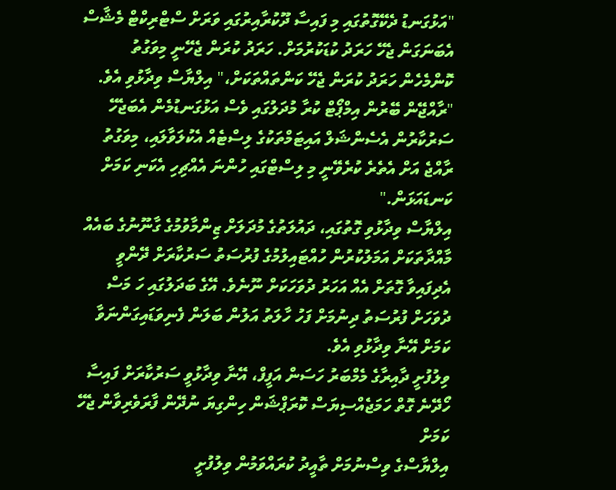"އަޅުގަނޑު ދެކޭގޮތުގައި މި ފައިސާ ދޫކުރާއިރުގައި ވަރަށް ސްޓްރިކްޓް މެޝާސް އެބަނަގަން ޖެހޭ ހަރަދު ކުޑަކުރުމަށް. ހަރަދު ކުރަން ޖެހޭނީ މިވަގުތު ކޮންމެހެން ހަރަދު ކުރަން ޖެހޭ ކަންތައްތަކަށް،" އިލްޔާސް ވިދާޅުވި އެވެ.
"ރާއްޖޭން ބޭރުން އިމްޕޯޓް ކުރާ މުދަލުގައި ވެސް އަޅުގަނޑުމެން އެބަޖެހޭ ސަރުކާރުން އެސެންޝަލް އައިޓަމްތަކުގެ ލިސްޓެއް އެކުލަވާލައި، މިވަގުތު ރާއްޖެ އަށް އެތެރެ ކުރެވޭނީ މި ލިސްޓްގައި ހުންނަ އެއްޗިހި އެކަނި ކަމަށް ކަނޑައަޅަން."
އިލްޔާސް ވިދާޅުވި ގޮތުގައި، ދައުލަތުގެ މުދަލަށް ޒިންމާވުމުގެ ގާނޫނުގެ ބައެއް މާއްދާތަކަށް އަމަލުކުރުން ހުއްޓައިލުމުގެ ފުރުސަތު ސަރުކާރަށް ދޭންވީ އެދިފައިވާ ގޮތަށް އެއް އަހަރު ދުވަހަކަށް ނޫނެވެ. އޭގެ ބަދަލުގައި ހަ މަސް ދުވަހަށް ފުރުސަތު ދިނުމަށް ފަހު ހާލަތު އަލުން ބަލަން ފެނިވަޑައިގަންނަވާ ކަމަށް އޭނާ ވިދާޅުވި އެވެ.
ވިލުފުށީ ދާއިރާގެ މެމްބަރު ހަސަން އަފީފް، އޭނާ ވިދާޅުވީ ސަރުކާރަށް ފައިސާ ހޯދޭނެ ގޮތް ހަމަޖެއްސިޔަސް ކޮރަޕްޝަން ހިންގިޔަ ނުދޭން ފާރަވެރިވާން ޖެހޭ ކަމަށް
އިލްޔާސްގެ ވިސްނުމަށް ތާއީދު ކުރައްވަމުން ވިލުފުށީ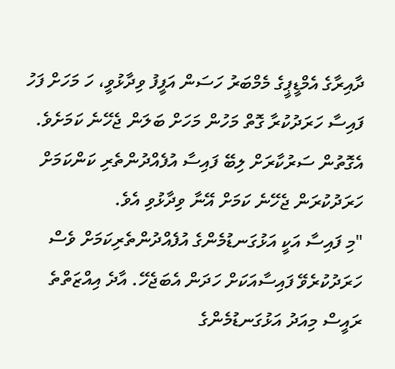ދާއިރާގެ އެމްޑީޕީގެ މެމްބަރު ހަސަން އަފީފު ވިދާޅުވީ، ހަ މަހަށް ފަހު ފައިސާ ހަރަދުކުރާ ގޮތް މަހުން މަހަށް ބަލަން ޖެހޭނެ ކަމަށެވެ. އެގޮތުން ސަރުކާރަށް ލިބޭ ފައިސާ އުފެއްދުންތެރި ކަންކަމަށް ހަރަދުކުރަން ޖެހޭނެ ކަމަށް އޭނާ ވިދާޅުވި އެވެ.
"މި ފައިސާ އަކީ އަޅުގަނޑުމެންގެ އުފެއްދުންތެރިކަމަށް ވެސް ހަރަދުކުރެވޭ ފައިސާއަކަށް ހަދަން އެބަޖެހޭ. އާދެ އިއްޒަތްތެ ރައީސް މިއަދު އަޅުގަނޑުމެންގެ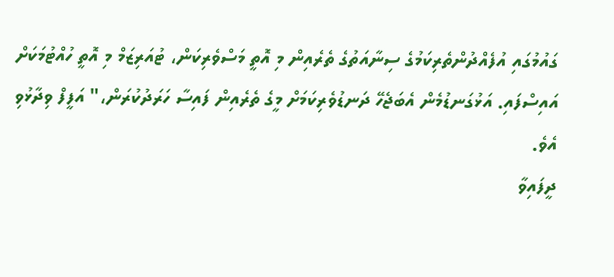ގައުމުގައި އުފެއްދުންތެރިކަމުގެ ސިނާއަތުގެ ތެރެއިން މި އޮތީ މަސްވެރިކަން، ޓުއަރިޒަމް މި އޮތީ ހުއްޓުމަކަށް އައިސްފައި. އަޅުގަނޑުމެން އެބަޖެހޭ ދަނޑުވެރިކަމަށް މީގެ ތެރެއިން ފައިސާ ހަރަދުކުރަން،" އަފީފް ވިދާޅުވި އެވެ.
ދީފައިވާ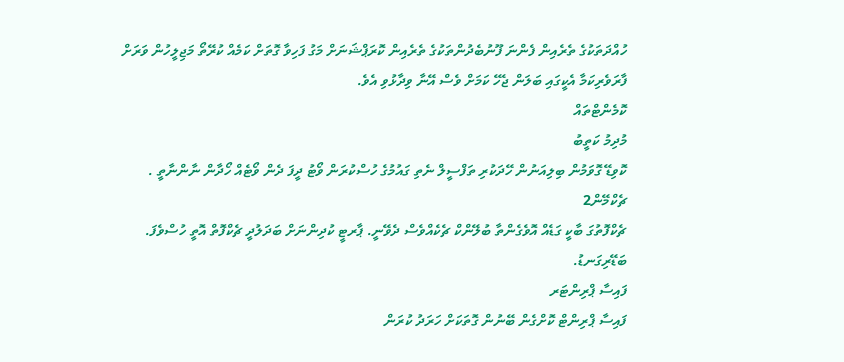ހުއްދަތަކުގެ ތެރެއިން ފެންނަ ފޫނުބެދުންތަކުގެ ތެރެއިން ކޮރަޕްޝަނަށް މަގު ފަހިވާ ގޮތަށް ކަމެއް ކުރޭތޯ މަޖިލީހުން ވަރަށް ފާރަވެރިކަމާ އެކީގައި ބަލަން ޖެހޭ ކަމަށް ވެސް އޭނާ ވިދާޅުވި އެވެ.
ކޮމެންޓްތައް
މުދިމު ކަތީބު
ކޮވިޑޭ ގޮވަމުން ބިލިއަނުން ހޭދަކުރި ތަފްސީލް ނެތި ގައުމުގެ ހުސްކުރަން ވޯޓު ދީފަ ދެން ވޯޓެއް ހޯދާން ނާންނާތީ .
ޗެކްމޭން2
ޗެކްފޮތުގަ ބާކީ ގަޑެއް އޮވެގެންތާ ބުލޭންކް ޗެކެއްވެސް ދެވޭނީ. ޕާރޓީ ކުދިންނަށް ބަދަލުދީ ޗެކްފޮތް އޮތީ ހުސްވެފަ. ބަޑޭރިގަނޑު.
ފައިސާ ޕްރިންޓަރ
ފައިސާ ޕްރިންޓް ކޮށްގެން ބޭނުން ގޮތަކަށް ހަރަދު ކުރަން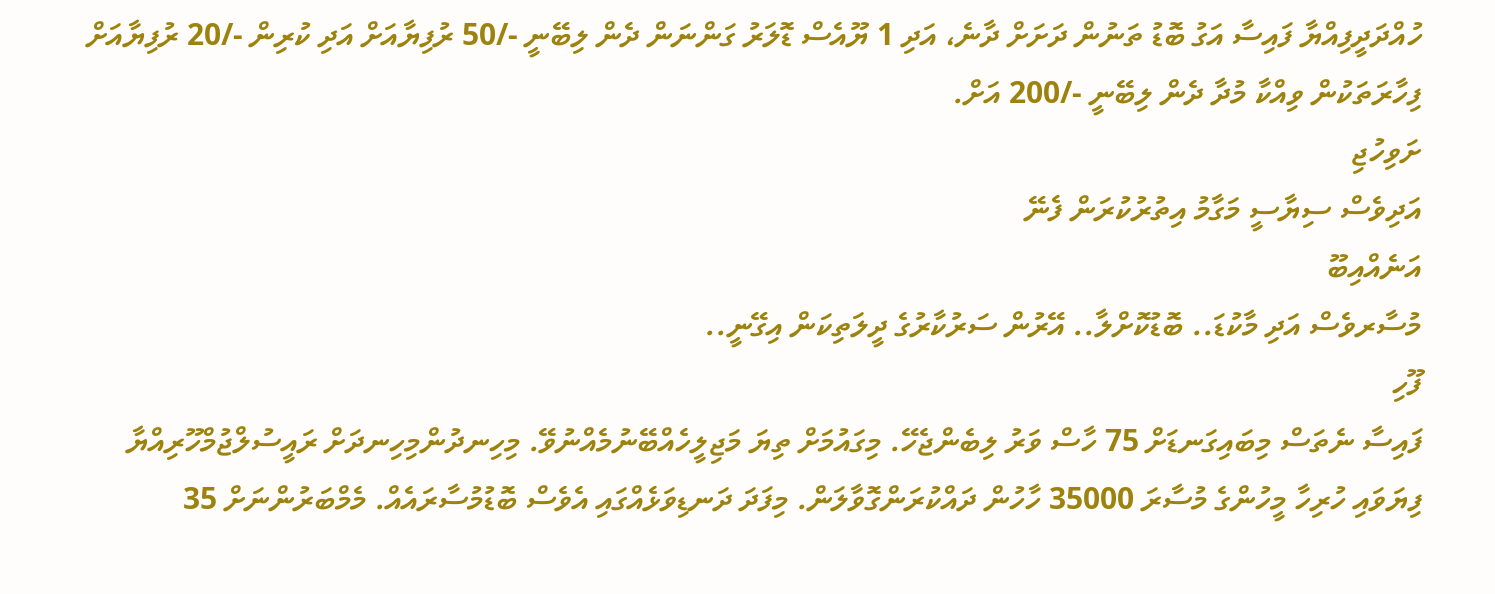ހުއްދަދީފިއްޔާ ފައިސާ އަގު ބޮޑު ތަނުން ދަށަށް ދާނެ، އަދި 1 ޔޫއެސް ޑޮލަރު ގަންނަން ދެން ލިބޭނީ -/50 ރުފިޔާއަށް އަދި ކުރިން -/20 ރުފިޔާއަށް ފިހާރަތަކުން ވިއްކާ މުދާ ދެން ލިބޭނީ -/200 އަށް.
ށަވިހުޖި
އަދިވެސް ސިޔާސީ މަގާމު އިތުރުކުރަން ފެނޭ
އަނެއްއިބޫ
މުސާރވެސް އަދި މާކުޑަ.. ބޮޑުކޮށްލާ.. އޭރުން ސަރުކާރުގެ ދީލަތިކަން އިގޭނީ..
ފޫހި
ފައިސާ ނެތަސް މިބައިގަނޑަށް 75 ހާސް ވަރު ލިބެންޖެހޭ. މިގައުމަށް ތިޔަ މަޖިލީހެއްބޭނުމެއްނުވޭ. މިހިނދުންމިހިނދަށް ރައީސުލްޖުމްހޫރިއްޔާ ފިޔަވައި ހުރިހާ މީހުންގެ މުސާރަ 35000 ހާހުން ދައްކުރަންގޮވާލަން. މިފަދަ ދަނޑިވަޅެއްގައި އެވެސް ބޮޑުމުސާރައެއް. މެމްބަރުންނަށް 35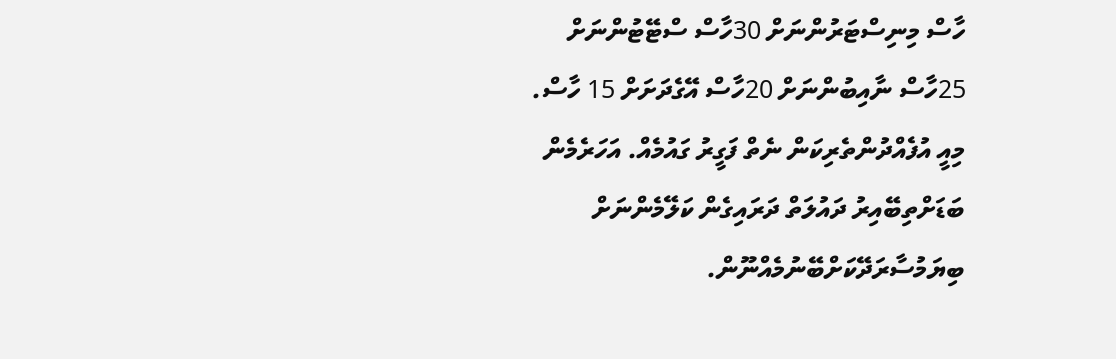ހާސް މިނިސްޓަރުންނަށް 30ހާސް ސްޓޭޓުންނަށް 25ހާސް ނާއިބުންނަށް 20ހާސް އޭގެދަށަށް 15 ހާސް. މިއީ އުފެއްދުންތެރިކަން ނެތް ފަގީރު ގައުމެއް. އަހަރެމެން ބަޑަށްތިބޭއިރު ދައުލަތް ދަރައިގެން ކަލޭމެންނަށް ބިޔަމުސާރަދޭކަށްބޭނުމެއްނޫން.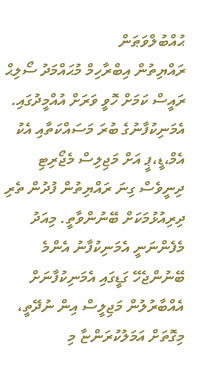ޙުއްބުލްވަޠަން
ރައްޔިތުން އިބްރާހިމް މުޙައްމަދު ސޯލިޙް ރައީސް ކަމަށް ހޮވީ ވަރަށް އުއްމީދުގައި. އެމަނިކުފާނުގެ ބުރަ މަސައްކަތާއި އެކު އެމް،ޑީ،ޕީ އަށް މަޖިލިސް މެޖޯރިޓި ދިނީވެސް ގިނަ ރައްޔިތުން ފުދުން ތެރި ދިރިއުޅުމަކަށް ބޭނުންވާތީ. މިއަދު މެފެންނަނީ އެމަނިކުފާނު އެންމެ ބޭނުންޖެހޭ ގަޑީގައި އެމަނިކުފާނަށް އެއްބާރުލުން މަޖިލީސް އިން ނުދޭތީ، މިގޮތަށް އަމަލުކުރަންޏާ މި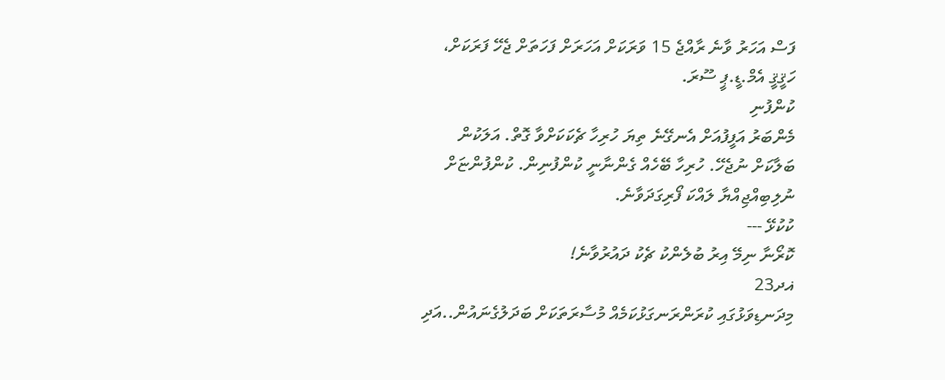ފަސް އަހަރު ވާނެ ރާއްޖެ 15 ވަރަކަށް އަހަރަށް ފަހަތަށް ޖެހޭ ފަރަކަށް، ހަޤީޤީ އެމް.ޑީ.ޕީ ސޫރަ.
ކުންފުނި
މެންބަރު އަފީފުއަށް އެނގޭނެ ތިޔަ ހުރިހާ ޗެކަކަށްވާ ގޮތް. އަލަކުން ބަލާކަށް ނުޖެހޭ. ހުރިހާ ބޭހެއް ގެންނާނީ ކުންފުނިން. ކުންފުންޏަށް ނުލިބިއްޖިއްޔާ ލައްކަ ފޯރިގަދަވާނެ.
ކުކުޅޭ ---
ކޮރޯނާ ނިމޭ އިރު ބުލެންކު ޗެކު ދައުރުވާނެ!
ޣދ23
މިދަނޑިވަޅުގައި ކުރަންރަނގަޅުކަމެއް މުސާރަތަކަށް ބަދަލުގެނައުން..އަދި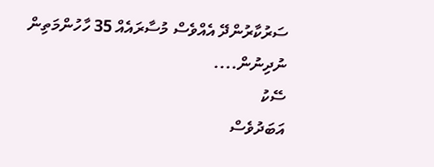ސަރުކާރުންދޭ އެއްވެސް މުސާރައެއް 35 ހާހުންމަތިން ނުދިނުން....
ސޭކު
އަބަދުވެސް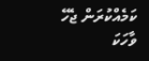ކަމެއްކުރަން ޖެހޭ ވާހަކަ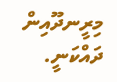މިރީނދޫއިން ދައްކަނީ.